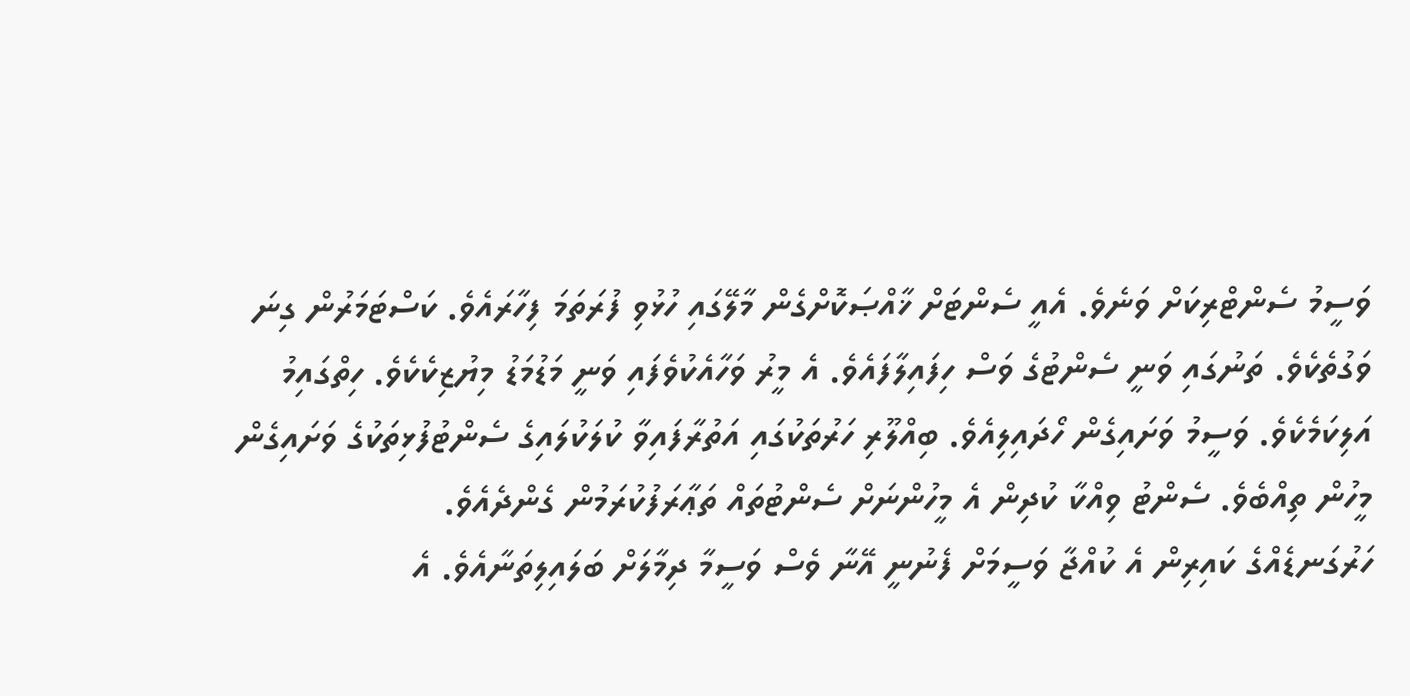ވަސީމު ސެންޓްރިކަށް ވަނެވެ. އެއީ ސެންޓަށް ޚާއްޞަކޮށްގެން މާލޭގައި ހުޅުވި ފުރަތަމަ ފިހާރައެވެ. ކަސްޓަމަރުން ގިނަ ވަގުތެކެވެ. ތަނުގައި ވަނީ ސެންޓުގެ ވަސް ހިފައިލާފައެވެ. އެ މީރު ވަހާއެކުވެފައި ވަނީ މަޑުމަޑު މިޔުޒިކެކެވެ. ހިތްގައިމު އަލިކަމެކެވެ. ވަސީމު ވަށައިގެން ހޯދައިލިއެވެ. ބިއްލޫރި ހަރުތަކުގައި އަތުރާފައިވާ ކުލަކުލައިގެ ސެންޓުފުޅިތަކުގެ ވަށައިގެން މީހުން ތިއްބެވެ. ސެންޓު ވިއްކާ ކުދިން އެ މީހުންނަށް ސެންޓުތައް ތަޢާރަފުކުރަމުން ގެންދެއެވެ.
ހަރުގަނޑެއްގެ ކައިރިން އެ ކުއްޖާ ވަސީމަށް ފެނުނީ އޭނާ ވެސް ވަސީމާ ދިމާލަށް ބަލައިލިތަނާއެވެ. އެ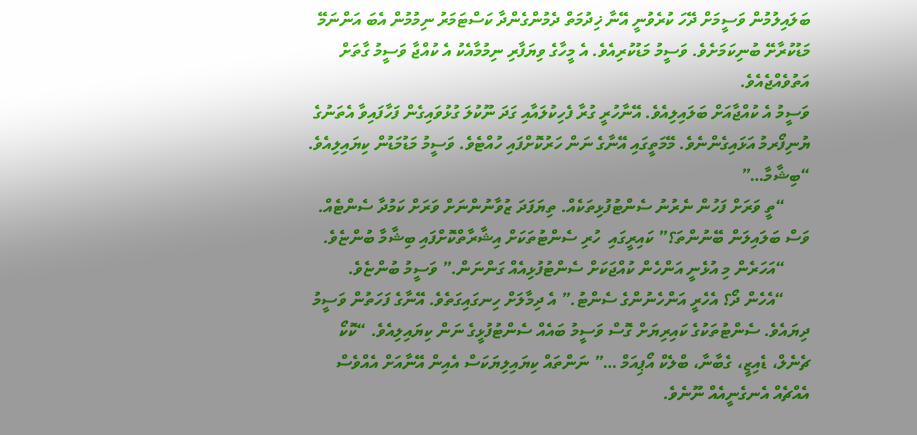ބަލައިލުމުން ވަސީމަށް ދޭހަ ކުރެވުނީ އޭނާ ޚިދުމަތް ދެމުންގެންދާ ކަސްޓަމަރު ނިމުމުން އެބަ އަންނަމޭ މަޑުކުރާށޭ ބުނިކަމަށެވެ. ވަސީމު މަޑުކުރިއެވެ. އެ މީހާގެ ވިޔަފާރި ނިމުމާއެކު އެ ކުއްޖާ ވަސީމު ގާތަށް އަތުވެއްޖެއެވެ.
ވަސީމު އެ ކުއްޖާއަށް ބަލައިލިއެވެ. އޭނާހުރީ ގުރާ ފެހިކުލައާއި ގަދަ ނޫކުލަ ގުޅުވައިގެން ފަހާފައިވާ އެތަނުގެ ޔުނިފޯރމު އަޅައިގެންނެވެ. މޭމަތީގައި އޭނާގެ ނަން ހަރުކޮށްފައި ހުއްޓެވެ. ވަސީމު މަޑުމަޑުން ކިޔައިލިއެވެ. “ބިޝާމާ…”
      “ތީ ވަރަށް ފަހުން ނެރުނު ސެންޓުފުޅިތަކެއް. ތިޔަފަދަ ޒުވާނުންނަށް ވަރަށް ކަމުދާ ސެންޓެއް. ވަސް ބަލައިލަން ބޭނުންތަ؟” ކައިރީގައި  ހުރި ސެންޓުތަކަށް އިޝާރާތްކޮށްފައި ބިޝާމާ ބުންޏެވެ.
      “އަހަރެން މި އުޅެނީ އަންހެން ކުއްޖަކަށް ސެންޓުފުޅިއެއް ގަންނަން.” ވަސީމު ބުންޏެވެ.
      “އެހެން ދޯ؟ އެހެރީ އަންހެނުންގެ ސެންޓު.” އެ ދިމާލަށް ހިނގައިގަތެވެ. އޭނާގެ ފަހަތުން ވަސީމު ދިޔައެވެ. ސެންޓުތަކުގެ ކައިރިޔަށް ގޮސް ވަސީމު ބައެއް ސެންޓުފުޅީގެ ނަން ކިޔައިލިއެވެ. “ކޮކޯ ޗެނެލް، ޑެއިޒީ، ގެބާނާ، ބްލެކް އޯޕިއަމް …” ނަންތައް ކިޔައިލިޔަކަސް އެއިން އޭނާއަށް އެއްވެސް އެއްޗެއް އެނގެނީއެއް ނޫނެވެ.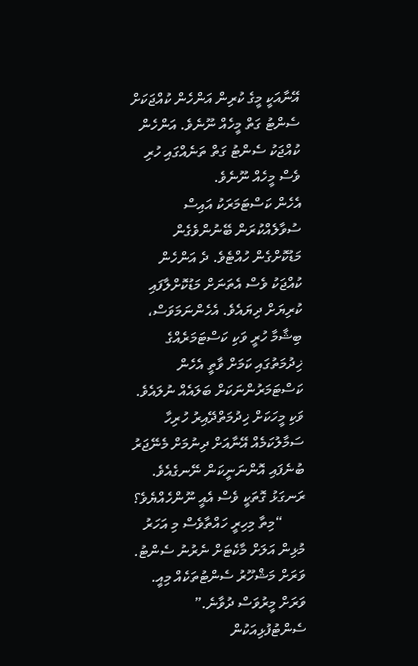އޭނާއަކީ މީގެ ކުރިން އަންހެން ކުއްޖަކަށް ސެންޓު ގަތް މީހެއް ނޫނެވެ. އަންހެން ކުއްޖަކު ސެންޓު ގަތް ތަނެއްގައި ހުރި ވެސް މީހެއް ނޫނެވެ.
އެހެން ކަސްޓަމަރަކު އައިސް ސުވާލެއްކުރަން ބޭނުންވެގެން މަޑުކޮށްގެން ހުއްޓެވެ. ދެ އަންހެން ކުއްޖަކު ވެސް އެތަނަށް މަޑުކޮށްލާފައި ކުރިޔަށް ދިޔައެވެ. އެހެންނަމަވަސް، ބިޝާމާ ހުރީ ވަކި ކަސްޓަމަރެއްގެ ޚިދުމަތުގައި ކަމަށް ވާތީ އެހެން ކަސްޓަމަރުންނަކަށް ބަލައެއް ނުލައެވެ. ވަކި މީހަކަށް ޚިދުމަތްދޭއިރު ހުރިހާ ސަމާލުކަމެއް އޭނާއަށް ދިނުމަށް މެނޭޖަރު ބުނެފައި އޮންނަނީކަން ނޭނގެއެވެ. ރަނގަޅު ގޮތަކީ ވެސް އެއީ ނޫންހެއްޔެވެ؟
      “މިތާ މިހިރީ ހައްތާވެސް މި އަހަރު މުޅިން އަލަށް މާކެޓަށް ނެރުނު ސެންޓު. ވަރަށް މަޝްހޫރު ސެންޓުތަކެއް މިއީ. ވަރަށް މީރުވަސް ދުވާނެ.”
ސެންޓުފުޅިއަކުން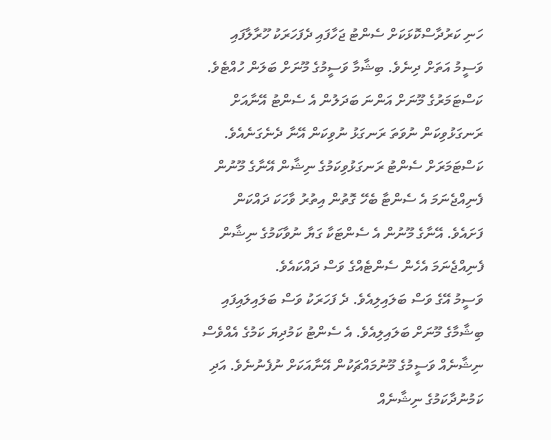ހަނި ކަރުދާސްކޮޅަކަށް ސެންޓު ޖަހާފައި ދެފަހަރަކު ހޫރާލާފައި ވަސީމު އަތަށް ދިނެވެ. ބިޝާމާ ވަސީމުގެ މޫނަށް ބަލަން ހުއްޓެވެ. ކަސްޓަމަރުގެ މޫނަށް އަންނަ ބަދަލުން އެ ސެންޓު އޭނާއަށް ރަނގަޅުވިކަން ނުވަތަ ރަނގަޅު ނުވިކަން އޭނާ ދެނެގަނެއެވެ. ކަސްޓަމަރަށް ސެންޓު ރަނގަޅުވިކަމުގެ ނިޝާން އޭނާގެ މޫނުން ފެނިއްޖެނަމަ އެ ސެންޓާ ބެހޭ ގޮތުން އިތުރު ވާހަކަ ދައްކަން ފަށައެވެ. އޭނާގެ މޫނުން އެ ސެންޓަކާ ގަޔާ ނުވާކަމުގެ ނިޝާން ފެނިއްޖެނަމަ އެހެން ސެންޓެއްގެ ވަސް ދައްކައެވެ.
ވަސީމު އޭގެ ވަސް ބަލައިލިއެވެ. ދެ ފަހަރަކު ވަސް ބަލައިލައިފައި ބިޝާމާގެ މޫނަށް ބަލައިލިއެވެ. އެ ސެންޓު ކަމުދިޔަ ކަމުގެ އެއްވެސް ނިޝާނެއް ވަސީމުގެ މޫނުމައްޗަކުން އޭނާއަކަށް ނުފެނުނެވެ. އަދި ކަމުނުދާކަމުގެ ނިޝާނެއް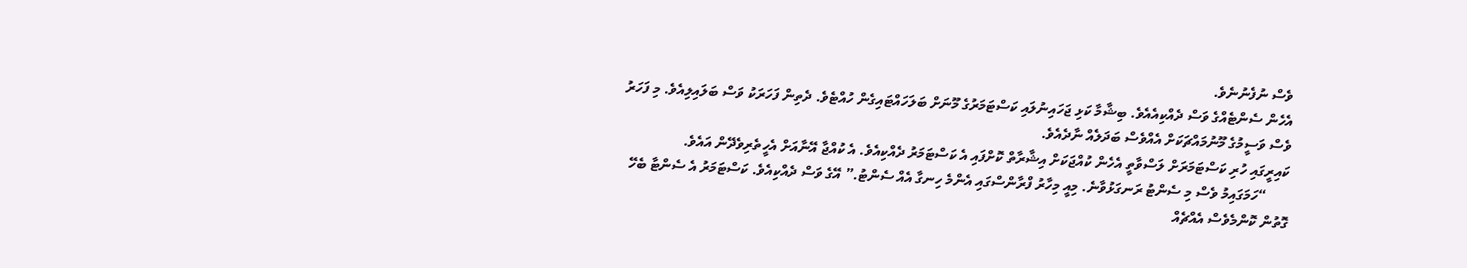ވެސް ނުފެނުނެވެ.
އެހެން ސެންޓެއްގެ ވަސް ދެއްކިއެއެވެ. ބިޝާމާ ކަޅި ޖަހައިނުލައި ކަސްޓަމަރުގެ މޫނަށް ބަލަހައްޓައިގެން ހުއްޓެވެ. ދެތިން ފަހަރަކު ވަސް ބަލައިލިއެވެ. މި ފަހަރު ވެސް ވަސީމުގެ މޫނުމައްޗަކަށް އެއްވެސް ބަދަލެއް ނާދެއެވެ.
ކައިރީގައި ހުރި ކަސްޓަމަރަށް ލަސްވާތީ އެހެން ކުއްޖަކަށް އިޝާރާތް ކޮށްފައި އެ ކަސްޓަމަރު ދެއްކިއެވެ. އެ ކުއްޖާ އޭނާއަށް އެހީތެރިވެދޭން އައެވެ.
      “ހަމަގައިމު ވެސް މި ސެންޓު ރަނގަޅުވާނެ. މިއީ މިހާރު ފްރާންސްގައި އެންމެ ހިނގާ އެއް ސެންޓު.” އޭގެ ވަސް ދެއްކިއެވެ. ކަސްޓަމަރު އެ ސެންޓާ ބެހޭ ގޮތުން ކޮންމެވެސް އެއްޗެއް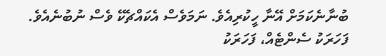ބުނާނެކަމަށް އޭނާ ހީކުރިއެވެ. ނަމަވެސް އެކައްޗެކޭ ވެސް ނުބުނެއެވެ.
ފަހަރަކު ސެންޓެއް، ފަހަރަކު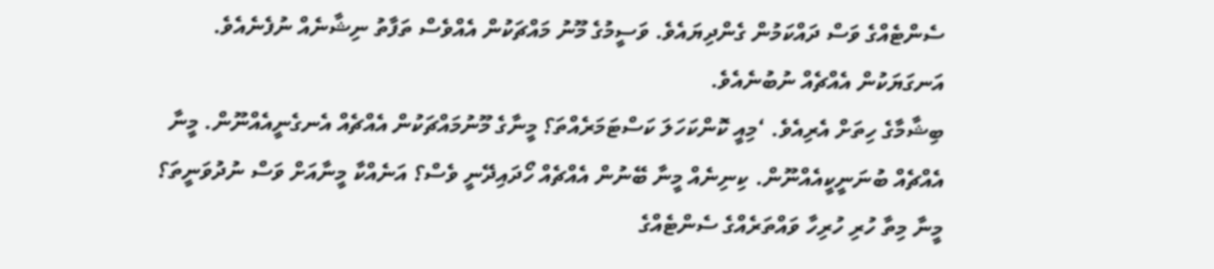ސެންޓެއްގެ ވަސް ދައްކަމުން ގެންދިޔައެވެ. ވަސީމުގެ މޫނު މައްޗަކުން އެއްވެސް ތަފާތު ނިޝާނެއް ނުފެނެއެވެ. އަނގަޔަކުން އެއްޗެއް ނުބުނެއެވެ.
ބިޝާމާގެ ހިތަށް އެރިއެވެ. ‘މިއީ ކޮންކަހަލަ ކަސްޓަމަރެއްތަ؟ މީނާގެ މޫނުމައްޗަކުން އެއްޗެއް އެނގެނީއެއްނޫން. މީނާ އެއްޗެއް ބުނަނީކީއެއްނޫން. ކިނިނެއް މީނާ ބޭނުން އެއްޗެއް ހޯދައިދޭނީ ވެސް؟ އަނެއްކާ މީނާއަށް ވަސް ނުދުވަނީތަ؟  މީނާ މިތާ ހުރި ހުރިހާ ވައްތަރެއްގެ ސެންޓެއްގެ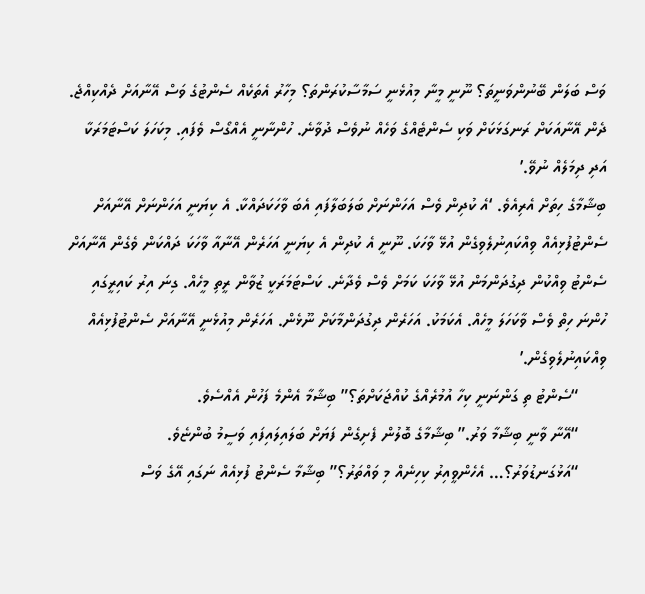ވަސް ބަލަން ބޭނުންވަނީތަ؟ ނޫނީ މީނާ މިއުޅެނީ ސަމާސާކުރަންތަ؟ މިހާރު އެތަކެއް ސެންޓުގެ ވަސް އޭނާއަށް ދެއްކިއްޖެ. ދެން އޭނާއަކަށް ރަނގަޅަކަށް ވަކި ސެންޓެއްގެ ވަހެއް ނުވެސް ދުވާނެ. ހުންނާނީ އެއްގޯސް ވެފައި. މިކަހަލަ ކަސްޓަމަރަކާ އަދި ދިމަލެއް ނުވޭ.’
ބިޝާމާގެ ހިތަށް އެރިއެވެ. ‘އެ ކުދިން ވެސް އަހަންނަށް ބަލަބަލާފައި އެބަ ވާހަކަދައްކާ. އެ ކިޔަނީ އަހަންނަށް އޭނާއަށް ސެންޓުފުޅިއެއް ވިއްކައިނުލެވިގެން އުޅޭ ވާހަކަ. ނޫނީ އެ ކުދިން އެ ކިޔަނީ އަހަރެން އޭނާއާ ވާހަކަ ދައްކަން ވެގެން އޭނާއަށް ސެންޓު ވިއްކުން ދިގުދަންމަން އުޅޭ ވާހަކަ ކަމަށް ވެސް ވެދާނެ. ކަސްޓަމަރަކީ ޒުވާން ރީތި މީހެއް. ގިނަ އިރު ކައިރީގައި ހުންނަ ހިތް ވެސް ވާކަހަލަ މީހެއް. އެކަމަކު. އަހަރެން ދިގުދަންމާކަށް ނޫޅެން. އަހަރެން މިއުޅެނީ އޭނާއަށް ސެންޓުފުޅިއެއް ވިއްކައިނުލެވިގެން.’
      “ސެންޓު ތި ގަންނަނީ ކިހާ އުމުރެއްގެ ކުއްޖަކަށްތަ؟” ބިޝާމާ އެންމެ ފަހުން އެއްސެވެ.
      “އޭނާ ވާނީ ބިޝާމާ ވަރު.” ބިޝާމާގެ ބޮލުން ފެށިގެން ފަޔަށް ބަލައިލައިފައި ވަސީމު ބުންޏެވެ.
      “އަޅުގަނޑުވަރު؟… އެހެންވީއިރު ކިހިނެއް މި ވައްތަރު؟” ބިޝާމާ ސެންޓު ފުޅިއެއް ނަގައި އޭގެ ވަސް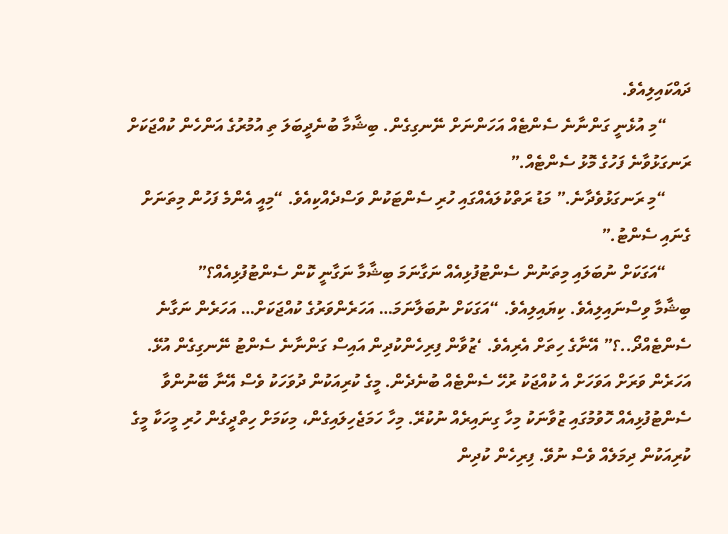ދައްކައިލިއެވެ.
      “މި އުޅެނީ ގަންނާނެ ސެންޓެއް އަހަންނަށް ނޭނގިގެން. ބިޝާމާ ބުނެދީބަލަ ތި އުމުރުގެ އަންހެން ކުއްޖަކަށް ރަނގަޅުވާނެ ފަހުގެ މޮޅު ސެންޓެއް.”
      “މި ރަނގަޅުވެދާނެ.” މަޑު ރަތްކުލައެއްގައި ހުރި ސެންޓަކުން ވަސްދެއްކިއެވެ. “މިއީ އެންމެ ފަހުން މިތަނަށް ގެނައި ސެންޓު.”
      “އަގަކަށް ނުބަލައި މިތަނުން ސެންޓުފުޅިއެއް ނަގާނަމަ ބިޝާމާ ނަގާނީ ކޮން ސެންޓުފުޅިއެއް؟”
ބިޝާމާ ވިސްނައިލިއެވެ. ކިޔައިލިއެވެ. “އަގަކަށް ނުބަލާނަމަ… އަހަރެންވަރުގެ ކުއްޖަކަށް… އަހަރެން ނަގާނެ ސެންޓެއްދޯ..؟” އޭނާގެ ހިތަށް އެރިއެވެ. ‘ޒުވާން ފިރިހެންކުދިން އައިސް ގަންނާނެ ސެންޓު ނޭނގިގެން އުޅޭ. އަހަރެން ވަރަށް އަވަހަށް އެ ކުއްޖަކު ރުހޭ ސެންޓެއް ބުނެދެން. މީގެ ކުރިއަކުން ދުވަހަކު ވެސް އޭނާ ބޭނުންވާ ސެންޓުފުޅިއެއް ހޮވުމުގައި ޒުވާނަކު މިހާ ގިނައިރެއް ނުކުރޭ. މިހާ ހަމަޖެހިލައިގެން، މިކަމަށް ހިތްދީގެން ހުރި މީހަކާ މީގެ ކުރިއަކުން ދިމަލެއް ވެސް ނުވޭ. ފިރިހެން ކުދިން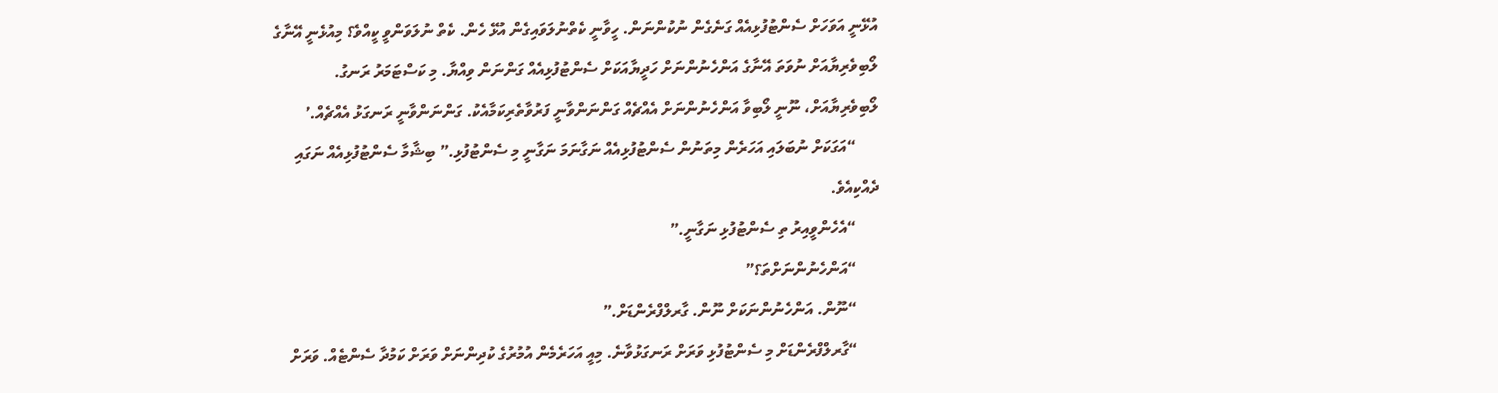އުޅޭނީ އަވަހަށް ސެންޓުފުޅިއެއް ގަނެގެން ނުކުންނަން. ހީވާނީ ކެތްނުލަވައިގެން އުޅޭ ހެން. ކެތް ނުލަވަންވީ ކީއްވެ؟ މިއުޅެނީ އޭނާގެ ލޯބިވެރިޔާއަށް ނުވަތަ އޭނާގެ އަންހެނުންނަށް ހަދީޔާއަކަށް ސެންޓުފުޅިއެއް ގަންނަން ވިއްޔާ. މި ކަސްޓަމަރު ރަނގު. ލޯބިވެރިޔާއަށް، ނޫނީ ލޯބިވާ އަންހެނުންނަށް އެއްޗެއް ގަންނަންވާނީ ފަރުވާތެރިކަމާއެކު. ގަންނަންވާނީ ރަނގަޅު އެއްޗެއް.’
      “އަގަކަށް ނުބަލައި އަހަރެން މިތަނުން ސެންޓުފުޅިއެއް ނަގާނަމަ ނަގާނީ މި ސެންޓުފުޅި.” ބިޝާމާ ސެންޓުފުޅިއެއް ނަގައި ދެއްކިއެވެ.
      “އެހެންވީއިރު ތި ސެންޓުފުޅި ނަގާނީ.”
      “އަންހެނުންނަށްތަ؟”
      “ނޫން. އަންހެނުންނަކަށް ނޫން. ގާރލްފްރެންޑަށް.”
      “ގާރލްފްރެންޑަށް މި ސެންޓުފުޅި ވަރަށް ރަނގަޅުވާނެ. މިއީ އަހަރެމެން އުމުރުގެ ކުދިންނަށް ވަރަށް ކަމުދާ ސެންޓެއް. ވަރަށް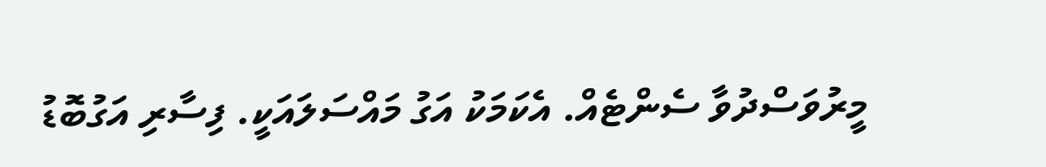މީރުވަސްދުވާ ސެންޓެއް. އެކަމަކު އަގު މައްސަލައަކީ. ފިސާރި އަގުބޮޑު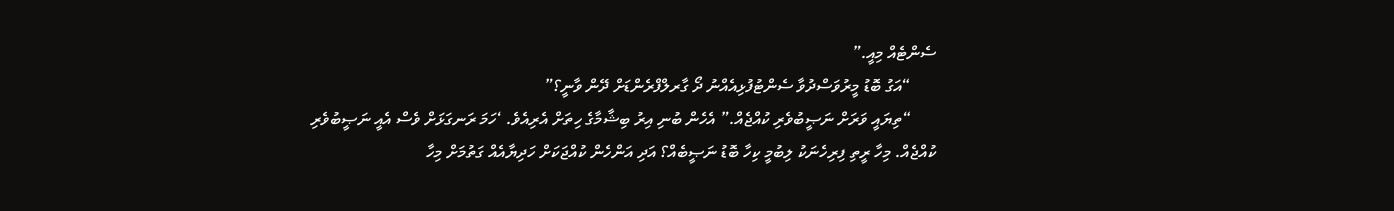ސެންޓެއް މިއީ.”
      “އަގު ބޮޑު މީރުވަސްދުވާ ސެންޓުފުޅިއެއްނު ދޯ ގާރލްފްރެންޑަށް ދޭން ވާނީ؟”
      “ތިޔައީ ވަރަށް ނަޞީބުވެރި ކުއްޖެއް.” އެހެން ބުނި އިރު ބިޝާމާގެ ހިތަށް އެރިއެވެ. ‘ހަމަ ރަނގަޅަށް ވެސް އެއީ ނަޞީބުވެރި ކުއްޖެއް. މިހާ ރީތި ފިރިހެނަކު ލިބުމީ ކިހާ ބޮޑު ނަޞީބެއް؟ އަދި އަންހެން ކުއްޖަކަށް ހަދިޔާއެއް ގަތުމަށް މިހާ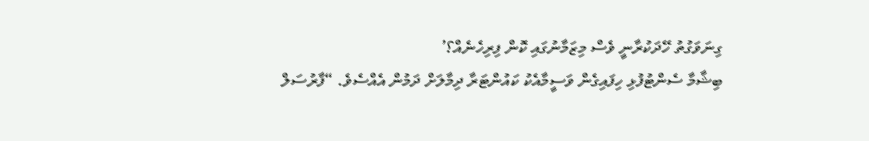ގިނަވަގުތު ހޭދަކުރާނީ ވެސް މިޒަމާނުގައި ކޮން ފިރިހެނެއް؟’
ބިޝާމާ ސެންޓުފުޅި ހިފައިގެން ވަސީމާއެކު ކައުންޓަރާ ދިމާލަށް ދަމުން އެއްސެވެ. “ފާރުސަލް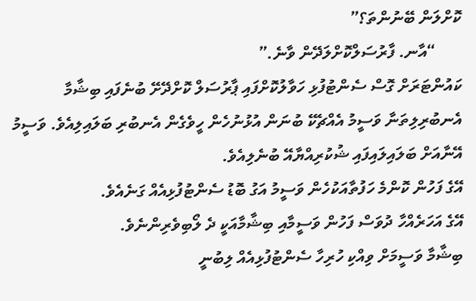ކޮށްލަން ބޭނުންތަ؟”
      “އާނ. ފާރުސަލްކޮށްލަދޭން ވާނެ.”
ކައުންޓަރަށް ގޮސް ސެންޓުފުޅި ހަވާލުކޮށްފައި ޕާރުސަލް ކޮށްދޭށޭ ބުނެފައި ބިޝާމާ އެނބުރިލިތަނާ ވަސީމު އެއްޗެކޭ ބުނަން އުޅުނުހެން ހީވެގެން އެނބުރި ބަލައިލިއެވެ. ވަސީމު އޭނާއަށް ބަލައިލައިފައި ޝުކުރިއްޔާއޭ ބުނެލިއެވެ.
އޭގެ ފަހުން ކޮންމެ ހަފުތާއަކުހެން ވަސީމު އަގު ބޮޑު ސެންޓުފުޅިއެއް ގަނެއެވެ.
އޭގެ އަހަރެއްހާ ދުވަސް ފަހުން ވަސީމާއި ބިޝާމާއަކީ ދެ ލޯބިވެރިންނެވެ.
ބިޝާމާ ވަސީމަށް ވިއްކި ހުރިހާ ސެންޓުފުޅިއެއް ލިބުނީ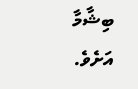ބިޝާމާ އަށެވެ.